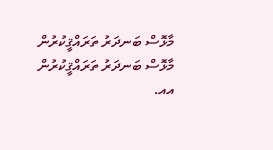މާޅޮސް ބަނދަރު ތަރައްޤީކުރުން
މާޅޮސް ބަނދަރު ތަރައްޤީކުރުން
އއ.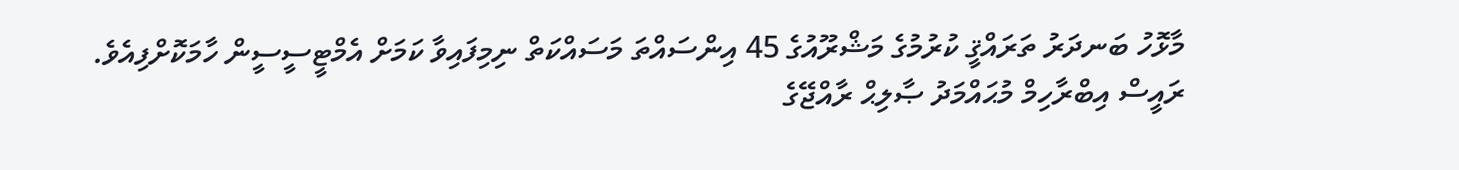މާޅޮހު ބަނދަރު ތަރައްޤީ ކުރުމުގެ މަޝްރޫއުގެ 45 އިންސައްތަ މަސައްކަތް ނިމިފައިވާ ކަމަށް އެމްޓީސީސީން ހާމަކޮށްފިއެވެ.
ރައީސް އިބްރާހިމް މުޙައްމަދު ޞާލިޙް ރާއްޖޭގެ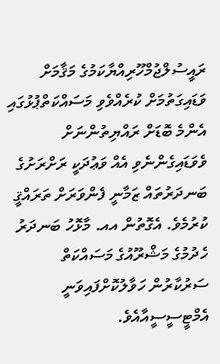ރައީސުލްޖުމްހޫރިއްޔާކަމުގެ މަޤާމަށް ވަޑައިގަތުމަށް ކުރެއްވެވި މަސައްކަތްޕުޅުގައި އެންމެ ބޮޑަށް ރައްޔިތުންނަށް ވެވަޑައިގެންނެވި އެއް ވަޢުދަކީ ރަށްރަށުގެ ބަނދަރުތައް ޒަމާނީ ފެންވަރަށް ތަރައްޤީ ކުރުމެވެ. އެގޮތުން އއ. މާޅޮހު ބަނދަރު ހެދުމުގެ މަޝްރޫއުގެ މަސައްކަތް ސަރުކާރުން ހަވާލުކޮށްފައިވަނީ އެމްޓީސީސީއާއެވެ.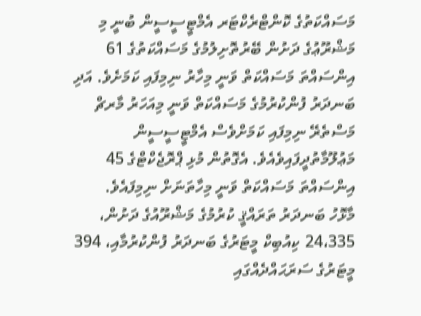މަސައްކަތުގެ ކޮންޓްރެކްޓަރ އެމްޓީސީސީން ބުނީ މި މަޝްރޫޢުގެ ދަށުން ބޭރުތޮށިލުމުގެ މަސައްކަތުގެ 61 އިންސައްތަ މަސައްކަތް ވަނީ މިހާރު ނިމިފައި ކަމަށެވެ. އަދި ބަނދަރު ފުންކުރުމުގެ މަސައްކަތް ވަނީ މިއަހަރު މާރޗް މަސްތެރޭ ނިމިފައި ކަމަށްވެސް އެމްޓީސީސީން މަޢުލޫމާތުދީފައިވެއެވެ. އެގޮތުން މުޅި ޕްރޮޖެކްޓްގެ 45 އިންސައްތަ މަސައްކަތް ވަނީ މިހާތަނަށް ނިމިފައެވެ.
މާޅޮހު ބަނދަރު ތަރައްޤީ ކުރުމުގެ މަޝްރޫއުގެ ދަށުން، 24،335 ކިއުބިކް މީޓަރުގެ ބަނދަރު ފުންކުރުމާއި، 394 މީޓަރުގެ ސަރަޙައްދެއްގައި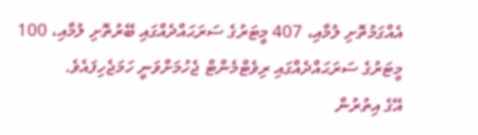އެއްގަމުތޮށި ލުމާއި، 407 މީޓަރުގެ ސަރަޙައްދެއްގައި ބޭރުތޮށި ލުމާއި، 100 މީޓަރުގެ ސަރަޙައްދެއްގައި ރިވެޓްމެންޓް ޖެހުމަށްވަނީ ހަމަޖެހިފައެވެ.
އޭގެ އިތުރުން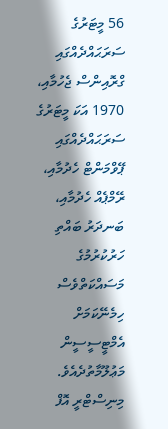56 މީޓަރުގެ ސަރަޙައްދެއްގައި ގްރޮއިންސް ޖެހުމާއި، 1970 އަކަ މީޓަރުގެ ސަރަޙައްދެއްގައި ޕޭވްމަންޓް ހެދުމާއި، ރޭމްޕެއް ހެދުމާއި، ބަނދަރު ބައްތި ހަރުކުރުމުގެ މަސައްކަތްވެސް ހިމެނޭކަމަށް އެމްޓީސީސީން މަޢުލޫމާތުދެއެވެ.
މިނިސްޓްރީ އޮފް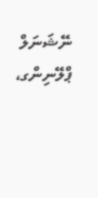ނޭޝަނަލް ޕްލޭނިންގ،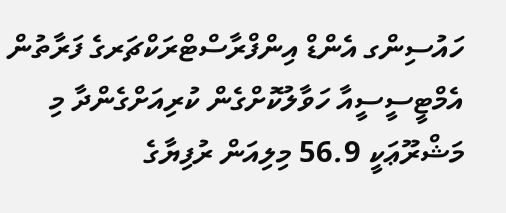ހައުސިންގ އެންޑް އިންފްރާސްޓްރަކްޗަރގެ ފަރާތުން އެމްޓީސީސީއާ ހަވާލުކޮށްގެން ކުރިއަށްގެންދާ މި މަޝްރޫޢަކީ 56.9 މިލިއަން ރުފިޔާގެ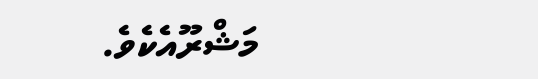މަޝްރޫއެކެވެ.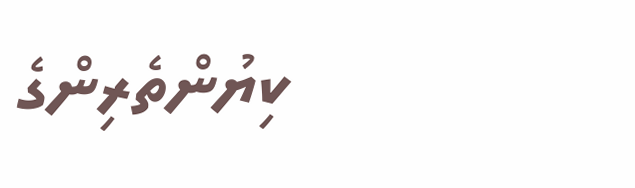ކިޔުންތެރިންގެ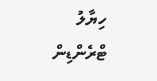ހިޔާލު
ޓްރެންޑިން